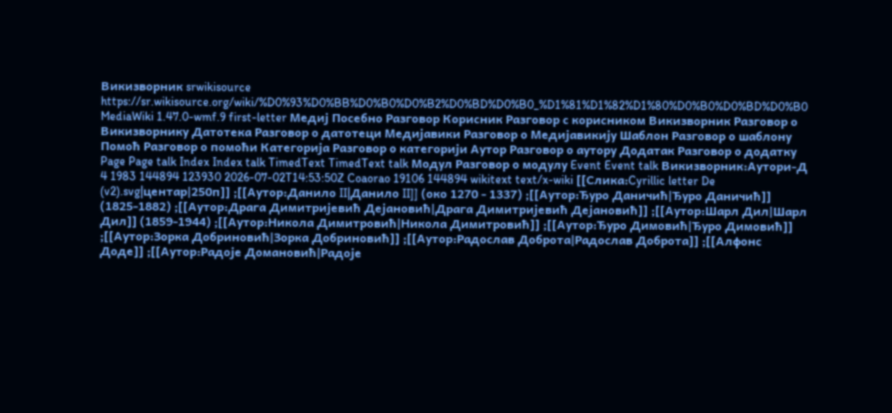Викизворник srwikisource https://sr.wikisource.org/wiki/%D0%93%D0%BB%D0%B0%D0%B2%D0%BD%D0%B0_%D1%81%D1%82%D1%80%D0%B0%D0%BD%D0%B0 MediaWiki 1.47.0-wmf.9 first-letter Медиј Посебно Разговор Корисник Разговор с корисником Викизворник Разговор о Викизворнику Датотека Разговор о датотеци Медијавики Разговор о Медијавикију Шаблон Разговор о шаблону Помоћ Разговор о помоћи Категорија Разговор о категорији Аутор Разговор о аутору Додатак Разговор о додатку Page Page talk Index Index talk TimedText TimedText talk Модул Разговор о модулу Event Event talk Викизворник:Аутори-Д 4 1983 144894 123930 2026-07-02T14:53:50Z Coaorao 19106 144894 wikitext text/x-wiki [[Слика:Cyrillic letter De (v2).svg|центар|250п]] ;[[Аутор:Данило II|Данило II]] (око 1270 - 1337) ;[[Аутор:Ђуро Даничић|Ђуро Даничић]] (1825-1882) ;[[Аутор:Драга Димитријевић Дејановић|Драга Димитријевић Дејановић]] ;[[Аутор:Шарл Дил|Шарл Дил]] (1859-1944) ;[[Аутор:Никола Димитровић|Никола Димитровић]] ;[[Аутор:Ђуро Димовић|Ђуро Димовић]] ;[[Аутор:Зорка Добриновић|Зорка Добриновић]] ;[[Аутор:Радослав Доброта|Радослав Доброта]] ;[[Алфонс Доде]] ;[[Аутор:Радоје Домановић|Радоје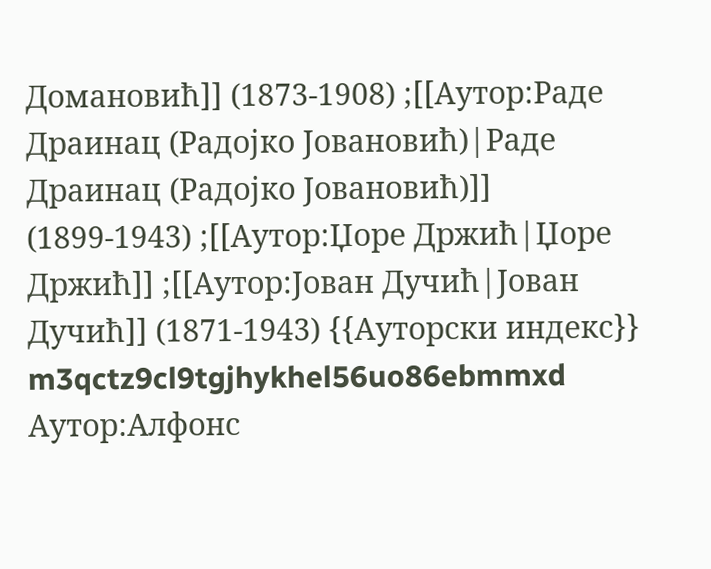Домановић]] (1873-1908) ;[[Аутор:Раде Драинац (Радојко Јовановић)|Раде Драинац (Радојко Јовановић)]] (1899-1943) ;[[Аутор:Џоре Држић|Џоре Држић]] ;[[Аутор:Јован Дучић|Јован Дучић]] (1871-1943) {{Ауторски индекс}} m3qctz9cl9tgjhykhel56uo86ebmmxd Аутор:Алфонс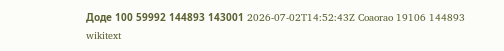Доде 100 59992 144893 143001 2026-07-02T14:52:43Z Coaorao 19106 144893 wikitext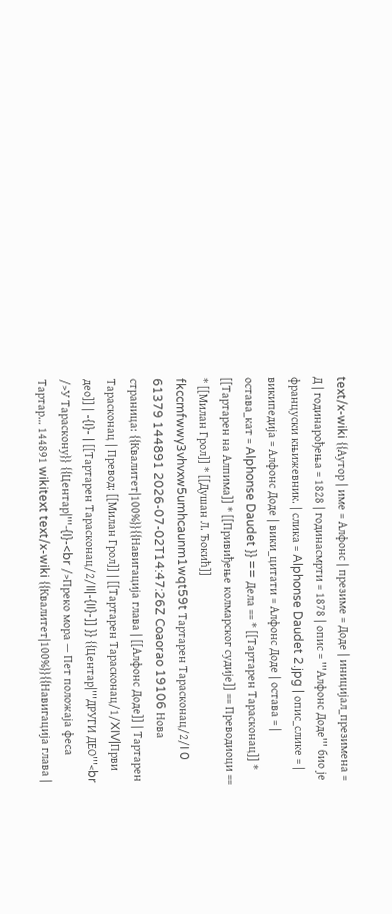text/x-wiki {{Аутор | име = Алфонс | презиме = Доде | иницијал_презимена = Д | годинарођења = 1828 | годинасмрти = 1878 | опис = '''Алфонс Доде''' био је француски књижевник. | слика = Alphonse Daudet 2.jpg | опис_слике = | википедија = Алфонс Доде | вики_цитати = Алфонс Доде | остава = | остава_кат = Alphonse Daudet }} == Дела == * [[Тартарен Тарасконац]] * [[Тартарен на Алпима]] * [[Привиђење колмарског судије]] == Преводиоци == * [[Милан Грол]] * [[Душан Л. Ђокић]] fkccmfwwy3vhvxw5umhcaunm1wqt59t Тартарен Тарасконац/2/I 0 61379 144891 2026-07-02T14:47:26Z Coaorao 19106 Нова страница: {{Квалитет|100%}}{{Навигација глава | [[Алфонс Доде]] | Тартарен Тарасконац | Превод: [[Милан Грол]] | [[Тартарен Тарасконац/1/XIV|Први део]] | -{I}- | [[Тартарен Тарасконац/2/II|-{II}-]] }} {{Центар|'''ДРУГИ ДЕО'''<br />У Тараскону}} {{Центар|'''-{I}-<br />Преко мора — Пет положаја феса Тартар… 144891 wikitext text/x-wiki {{Квалитет|100%}}{{Навигација глава |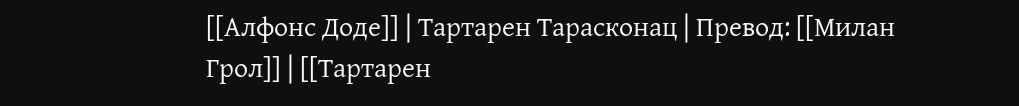[[Алфонс Доде]] | Тартарен Тарасконац | Превод: [[Милан Грол]] | [[Тартарен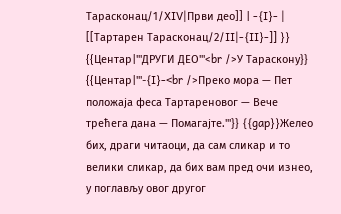Тарасконац/1/XIV|Први део]] | -{I}- | [[Тартарен Тарасконац/2/II|-{II}-]] }} {{Центар|'''ДРУГИ ДЕО'''<br />У Тараскону}} {{Центар|'''-{I}-<br />Преко мора — Пет положаја феса Тартареновог — Вече трећега дана — Помагајте.'''}} {{gap}}Желео бих, драги читаоци, да сам сликар и то велики сликар, да бих вам пред очи изнео, у поглављу овог другог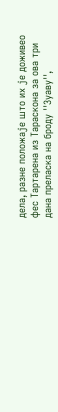дела, разне положаје што их је доживео фес Тартарена из Тараскона за ова три дана преласка на броду ''Зуаву'',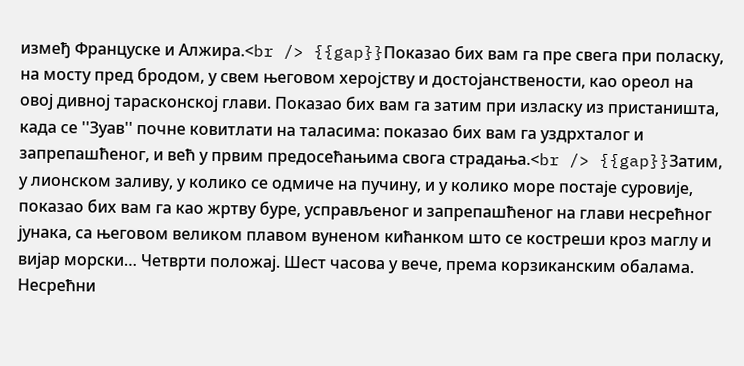измеђ Француске и Алжира.<br /> {{gap}}Показао бих вам га пре свега при поласку, на мосту пред бродом, у свем његовом херојству и достојанствености, као ореол на овој дивној тарасконској глави. Показао бих вам га затим при изласку из пристаништа, када се ''Зуав'' почне ковитлати на таласима: показао бих вам га уздрхталог и запрепашћеног, и већ у првим предосећањима свога страдања.<br /> {{gap}}Затим, у лионском заливу, у колико се одмиче на пучину, и у колико море постаје суровије, показао бих вам га као жртву буре, усправљеног и запрепашћеног на глави несрећног јунака, са његовом великом плавом вуненом кићанком што се костреши кроз маглу и вијар морски… Четврти положај. Шест часова у вече, према корзиканским обалама. Несрећни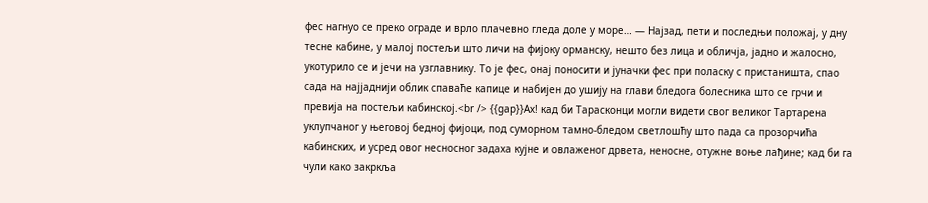фес нагнуо се преко ограде и врло плачевно гледа доле у море… — Најзад, пети и последњи положај, у дну тесне кабине, у малој постељи што личи на фијоку орманску, нешто без лица и обличја, јадно и жалосно, укотурило се и јечи на узглавнику. То је фес, онај поносити и јуначки фес при поласку с пристаништа, спао сада на најјаднији облик спаваће капице и набијен до ушију на глави бледога болесника што се грчи и превија на постељи кабинској.<br /> {{gap}}Ах! кад би Тарасконци могли видети свог великог Тартарена уклупчаног у његовој бедној фијоци, под суморном тамно-бледом светлошћу што пада са прозорчића кабинских, и усред овог несносног задаха кујне и овлаженог дрвета, неносне, отужне воње лађине; кад би га чули како закркља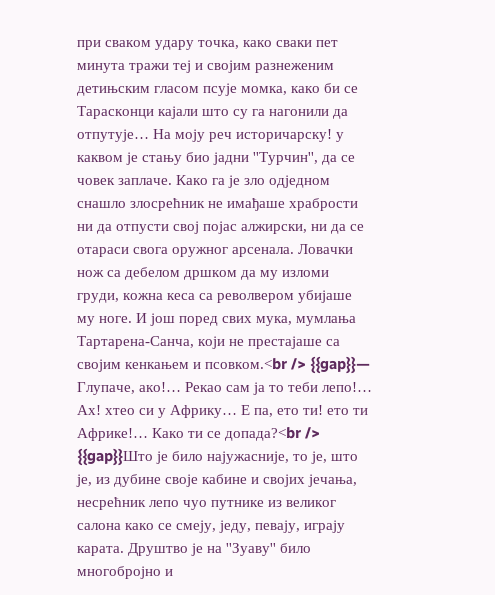при сваком удару точка, како сваки пет минута тражи теј и својим разнеженим детињским гласом псује момка, како би се Тарасконци кајали што су га нагонили да отпутује… На моју реч историчарску! у каквом је стању био јадни ''Турчин'', да се човек заплаче. Како га је зло одједном снашло злосрећник не имађаше храбрости ни да отпусти свој појас алжирски, ни да се отараси свога оружног арсенала. Ловачки нож са дебелом дршком да му изломи груди, кожна кеса са револвером убијаше му ноге. И још поред свих мука, мумлања Тартарена-Санча, који не престајаше са својим кенкањем и псовком.<br /> {{gap}}— Глупаче, ако!… Рекао сам ја то теби лепо!… Ах! хтео си у Африку… Е па, ето ти! ето ти Африке!… Како ти се допада?<br /> {{gap}}Што је било најужасније, то је, што је, из дубине своје кабине и својих јечања, несрећник лепо чуо путнике из великог салона како се смеју, једу, певају, играју карата. Друштво је на ''Зуаву'' било многобројно и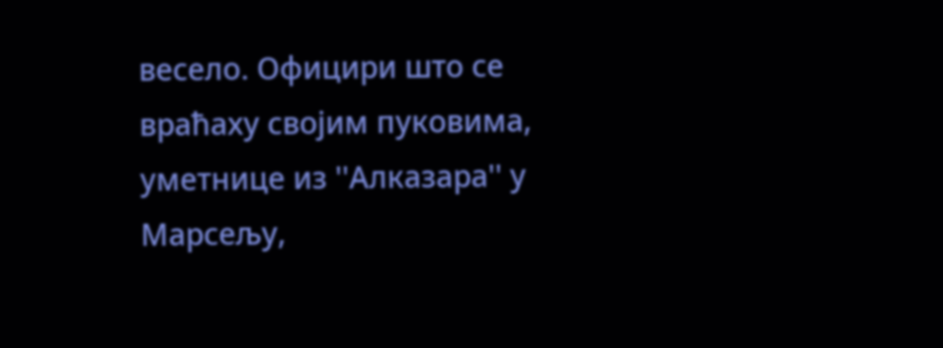весело. Официри што се враћаху својим пуковима, уметнице из ''Алказара'' у Марсељу,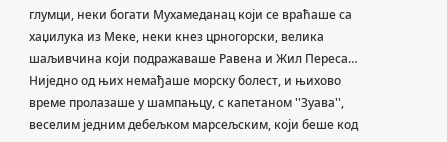глумци, неки богати Мухамеданац који се враћаше са хаџилука из Меке, неки кнез црногорски, велика шаљивчина који подражаваше Равена и Жил Переса… Ниједно од њих немађаше морску болест, и њихово време пролазаше у шампањцу, с капетаном ''Зуава'', веселим једним дебељком марсељским, који беше код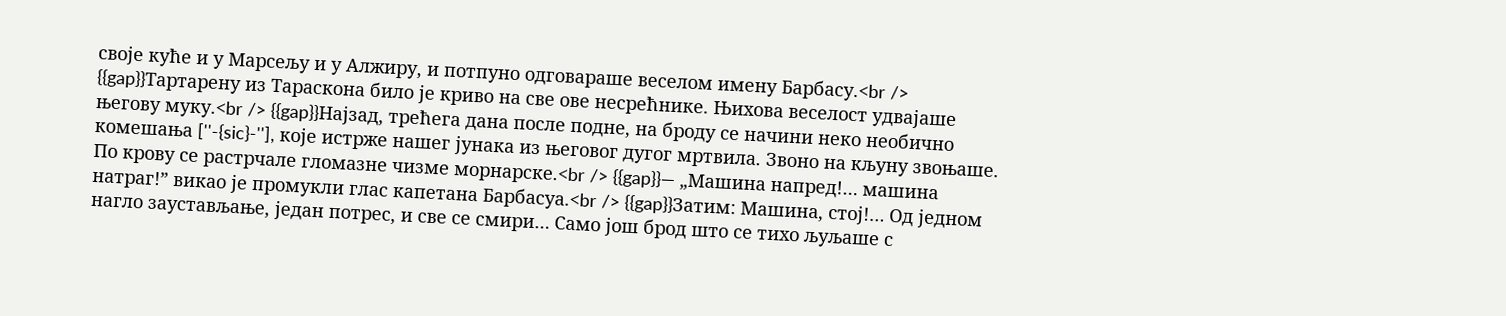своје куће и у Марсељу и у Алжиру, и потпуно одговараше веселом имену Барбасу.<br /> {{gap}}Тартарену из Тараскона било је криво на све ове несрећнике. Њихова веселост удвајаше његову муку.<br /> {{gap}}Најзад, трећега дана после подне, на броду се начини неко необично комешања [''-{sic}-''], које истрже нашег јунака из његовог дугог мртвила. Звоно на кљуну звоњаше. По крову се растрчале гломазне чизме морнарске.<br /> {{gap}}— „Машина напред!… машина натраг!” викао је промукли глас капетана Барбасуа.<br /> {{gap}}Затим: Машина, стој!… Од једном нагло заустављање, један потрес, и све се смири… Само још брод што се тихо љуљаше с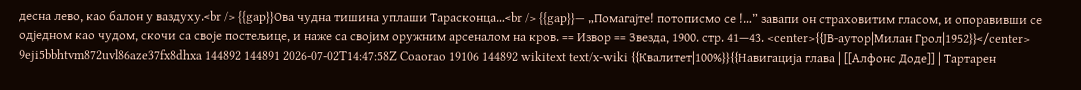десна лево, као балон у ваздуху.<br /> {{gap}}Ова чудна тишина уплаши Тарасконца…<br /> {{gap}}— „Помагајте! потописмо се !…” завапи он страховитим гласом, и опоравивши се одједном као чудом, скочи са своје постељице, и наже са својим оружним арсеналом на кров. == Извор == Звезда, 1900. стр. 41—43. <center>{{ЈВ-аутор|Милан Грол|1952}}</center> 9eji5bbhtvm872uvl86aze37fx8dhxa 144892 144891 2026-07-02T14:47:58Z Coaorao 19106 144892 wikitext text/x-wiki {{Квалитет|100%}}{{Навигација глава | [[Алфонс Доде]] | Тартарен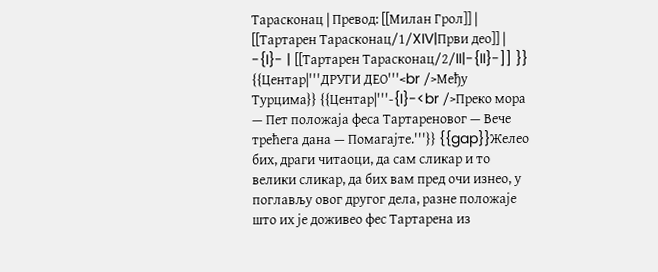Тарасконац | Превод: [[Милан Грол]] | [[Тартарен Тарасконац/1/XIV|Први део]] | -{I}- | [[Тартарен Тарасконац/2/II|-{II}-]] }} {{Центар|'''ДРУГИ ДЕО'''<br />Међу Турцима}} {{Центар|'''-{I}-<br />Преко мора — Пет положаја феса Тартареновог — Вече трећега дана — Помагајте.'''}} {{gap}}Желео бих, драги читаоци, да сам сликар и то велики сликар, да бих вам пред очи изнео, у поглављу овог другог дела, разне положаје што их је доживео фес Тартарена из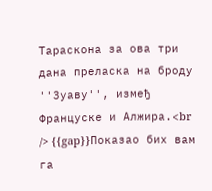Тараскона за ова три дана преласка на броду ''Зуаву'', измеђ Француске и Алжира.<br /> {{gap}}Показао бих вам га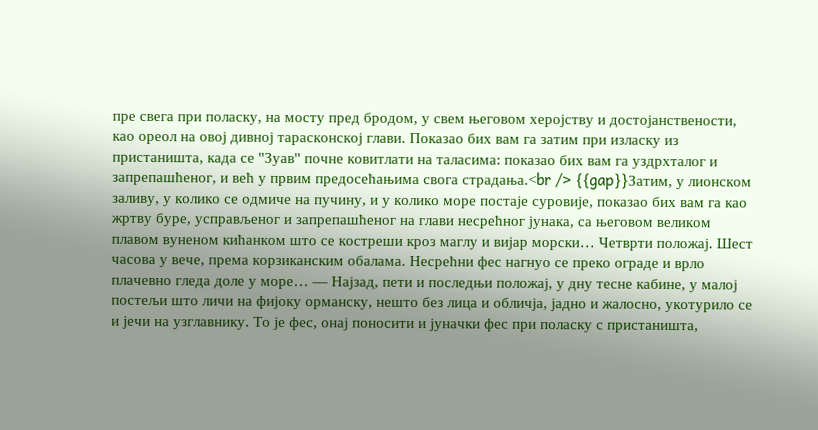пре свега при поласку, на мосту пред бродом, у свем његовом херојству и достојанствености, као ореол на овој дивној тарасконској глави. Показао бих вам га затим при изласку из пристаништа, када се ''Зуав'' почне ковитлати на таласима: показао бих вам га уздрхталог и запрепашћеног, и већ у првим предосећањима свога страдања.<br /> {{gap}}Затим, у лионском заливу, у колико се одмиче на пучину, и у колико море постаје суровије, показао бих вам га као жртву буре, усправљеног и запрепашћеног на глави несрећног јунака, са његовом великом плавом вуненом кићанком што се костреши кроз маглу и вијар морски… Четврти положај. Шест часова у вече, према корзиканским обалама. Несрећни фес нагнуо се преко ограде и врло плачевно гледа доле у море… — Најзад, пети и последњи положај, у дну тесне кабине, у малој постељи што личи на фијоку орманску, нешто без лица и обличја, јадно и жалосно, укотурило се и јечи на узглавнику. То је фес, онај поносити и јуначки фес при поласку с пристаништа,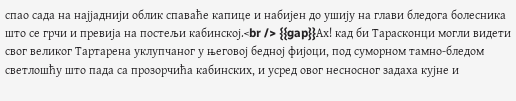спао сада на најјаднији облик спаваће капице и набијен до ушију на глави бледога болесника што се грчи и превија на постељи кабинској.<br /> {{gap}}Ах! кад би Тарасконци могли видети свог великог Тартарена уклупчаног у његовој бедној фијоци, под суморном тамно-бледом светлошћу што пада са прозорчића кабинских, и усред овог несносног задаха кујне и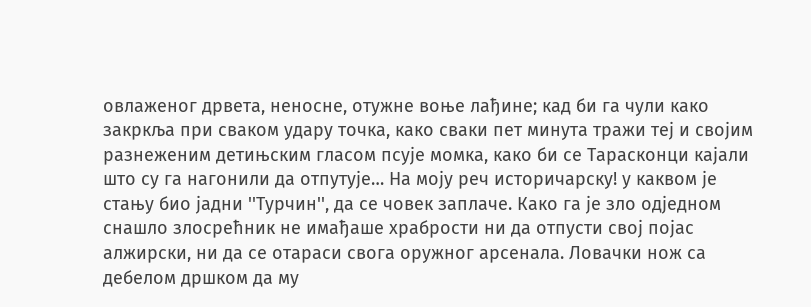овлаженог дрвета, неносне, отужне воње лађине; кад би га чули како закркља при сваком удару точка, како сваки пет минута тражи теј и својим разнеженим детињским гласом псује момка, како би се Тарасконци кајали што су га нагонили да отпутује… На моју реч историчарску! у каквом је стању био јадни ''Турчин'', да се човек заплаче. Како га је зло одједном снашло злосрећник не имађаше храбрости ни да отпусти свој појас алжирски, ни да се отараси свога оружног арсенала. Ловачки нож са дебелом дршком да му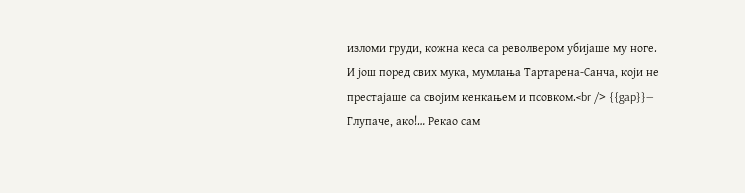изломи груди, кожна кеса са револвером убијаше му ноге. И још поред свих мука, мумлања Тартарена-Санча, који не престајаше са својим кенкањем и псовком.<br /> {{gap}}— Глупаче, ако!… Рекао сам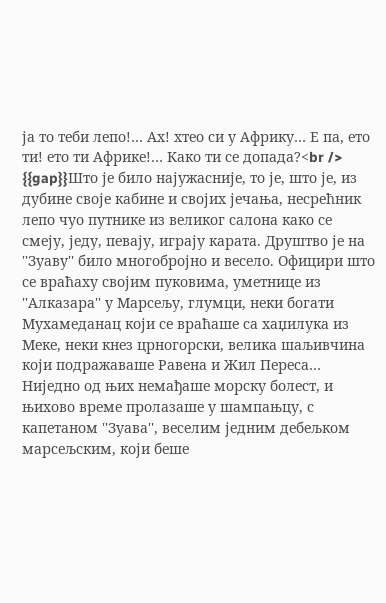ја то теби лепо!… Ах! хтео си у Африку… Е па, ето ти! ето ти Африке!… Како ти се допада?<br /> {{gap}}Што је било најужасније, то је, што је, из дубине своје кабине и својих јечања, несрећник лепо чуо путнике из великог салона како се смеју, једу, певају, играју карата. Друштво је на ''Зуаву'' било многобројно и весело. Официри што се враћаху својим пуковима, уметнице из ''Алказара'' у Марсељу, глумци, неки богати Мухамеданац који се враћаше са хаџилука из Меке, неки кнез црногорски, велика шаљивчина који подражаваше Равена и Жил Переса… Ниједно од њих немађаше морску болест, и њихово време пролазаше у шампањцу, с капетаном ''Зуава'', веселим једним дебељком марсељским, који беше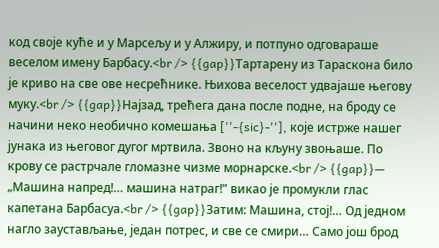код своје куће и у Марсељу и у Алжиру, и потпуно одговараше веселом имену Барбасу.<br /> {{gap}}Тартарену из Тараскона било је криво на све ове несрећнике. Њихова веселост удвајаше његову муку.<br /> {{gap}}Најзад, трећега дана после подне, на броду се начини неко необично комешања [''-{sic}-''], које истрже нашег јунака из његовог дугог мртвила. Звоно на кљуну звоњаше. По крову се растрчале гломазне чизме морнарске.<br /> {{gap}}— „Машина напред!… машина натраг!” викао је промукли глас капетана Барбасуа.<br /> {{gap}}Затим: Машина, стој!… Од једном нагло заустављање, један потрес, и све се смири… Само још брод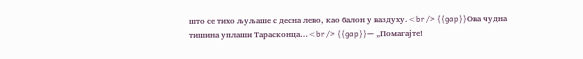што се тихо љуљаше с десна лево, као балон у ваздуху.<br /> {{gap}}Ова чудна тишина уплаши Тарасконца…<br /> {{gap}}— „Помагајте!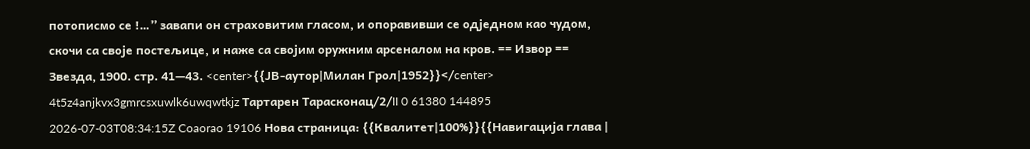потописмо се !…” завапи он страховитим гласом, и опоравивши се одједном као чудом, скочи са своје постељице, и наже са својим оружним арсеналом на кров. == Извор == Звезда, 1900. стр. 41—43. <center>{{ЈВ-аутор|Милан Грол|1952}}</center> 4t5z4anjkvx3gmrcsxuwlk6uwqwtkjz Тартарен Тарасконац/2/II 0 61380 144895 2026-07-03T08:34:15Z Coaorao 19106 Нова страница: {{Квалитет|100%}}{{Навигација глава |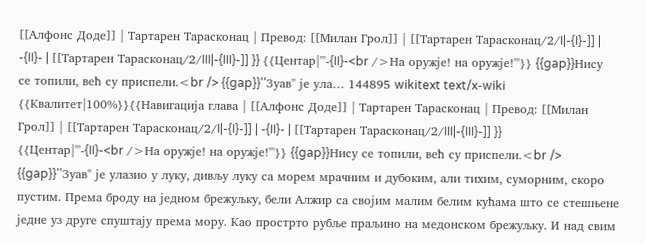[[Алфонс Доде]] | Тартарен Тарасконац | Превод: [[Милан Грол]] | [[Тартарен Тарасконац/2/I|-{I}-]] | -{II}- | [[Тартарен Тарасконац/2/III|-{III}-]] }} {{Центар|'''-{II}-<br />На оружје! на оружје!'''}} {{gap}}Нису се топили, већ су приспели.<br /> {{gap}}''Зуав'' је ула… 144895 wikitext text/x-wiki {{Квалитет|100%}}{{Навигација глава | [[Алфонс Доде]] | Тартарен Тарасконац | Превод: [[Милан Грол]] | [[Тартарен Тарасконац/2/I|-{I}-]] | -{II}- | [[Тартарен Тарасконац/2/III|-{III}-]] }} {{Центар|'''-{II}-<br />На оружје! на оружје!'''}} {{gap}}Нису се топили, већ су приспели.<br /> {{gap}}''Зуав'' је улазио у луку, дивљу луку са морем мрачним и дубоким, али тихим, суморним, скоро пустим. Према броду на једном брежуљку, бели Алжир са својим малим белим кућама што се стешњене једне уз друге спуштају према мору. Као прострто рубље праљино на медонском брежуљку. И над свим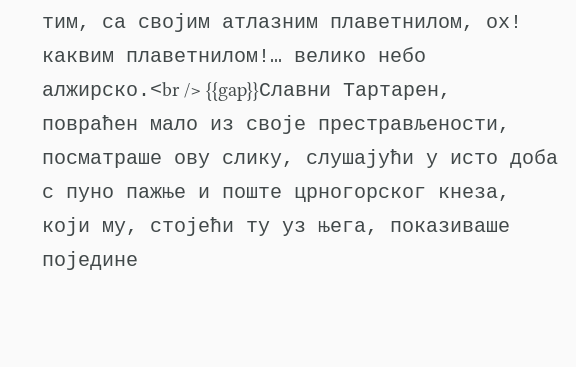тим, са својим атлазним плаветнилом, ох! каквим плаветнилом!… велико небо алжирско.<br /> {{gap}}Славни Тартарен, повраћен мало из своје престрављености, посматраше ову слику, слушајући у исто доба с пуно пажње и поште црногорског кнеза, који му, стојећи ту уз њега, показиваше поједине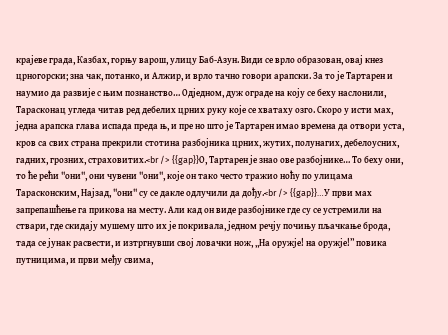крајеве града, Казбах, горњу варош, улицу Баб-Азун. Види се врло образован, овај кнез црногорски; зна чак, потанко, и Алжир, и врло тачно говори арапски. За то је Тартарен и наумио да развије с њим познанство… Одједном, дуж ограде на коју се беху наслонили, Тарасконац угледа читав ред дебелих црних руку које се хватаху озго. Скоро у исти мах, једна арапска глава испада преда њ, и пре но што је Тартарен имао времена да отвори уста, кров са свих страна прекрили стотина разбојника црних, жутих, полунагих, дебелоусних, гадних, грозних, страховитих.<br /> {{gap}}О, Тартарен је знао ове разбојнике… То беху они, то ће рећи ''они'', они чувени ''они'', које он тако често тражио ноћу по улицама Тарасконским, Најзад, ''они'' су се дакле одлучили да дођу.<br /> {{gap}}…У први мах запрепашћење га прикова на месту. Али кад он виде разбојнике где су се устремили на ствари, где скидају мушему што их је покривала, једном речју почињу пљачкање брода, тада се јунак расвести, и изтргнувши свој ловачки нож, „На оружје! на оружје!” повика путницима, и први међу свима,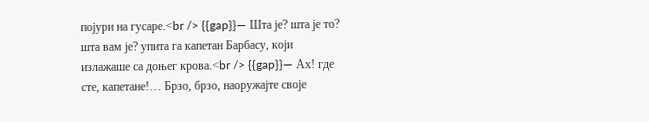појури на гусаре.<br /> {{gap}}— Шта је? шта је то? шта вам је? упита га капетан Барбасу, који излажаше са доњег крова.<br /> {{gap}}— Ах! где сте, капетане!… Брзо, брзо, наоружајте своје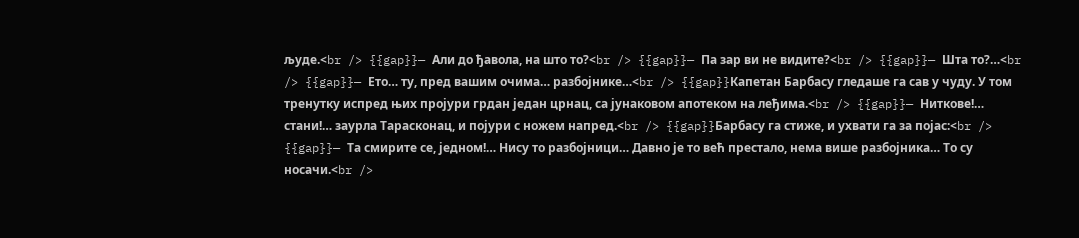људе.<br /> {{gap}}— Али до ђавола, на што то?<br /> {{gap}}— Па зар ви не видите?<br /> {{gap}}— Шта то?…<br /> {{gap}}— Ето… ту, пред вашим очима… разбојнике…<br /> {{gap}}Капетан Барбасу гледаше га сав у чуду. У том тренутку испред њих пројури грдан један црнац, са јунаковом апотеком на леђима.<br /> {{gap}}— Ниткове!… стани!… заурла Тарасконац, и појури с ножем напред.<br /> {{gap}}Барбасу га стиже, и ухвати га за појас:<br /> {{gap}}— Та смирите се, једном!… Нису то разбојници… Давно је то већ престало, нема више разбојника… То су носачи.<br />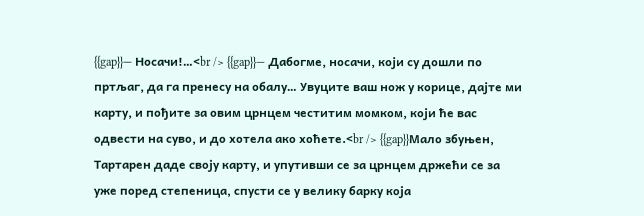{{gap}}— Носачи!…<br /> {{gap}}— Дабогме, носачи, који су дошли по пртљаг, да га пренесу на обалу… Увуците ваш нож у корице, дајте ми карту, и пођите за овим црнцем честитим момком, који ће вас одвести на суво, и до хотела ако хоћете.<br /> {{gap}}Мало збуњен, Тартарен даде своју карту, и упутивши се за црнцем држећи се за уже поред степеница, спусти се у велику барку која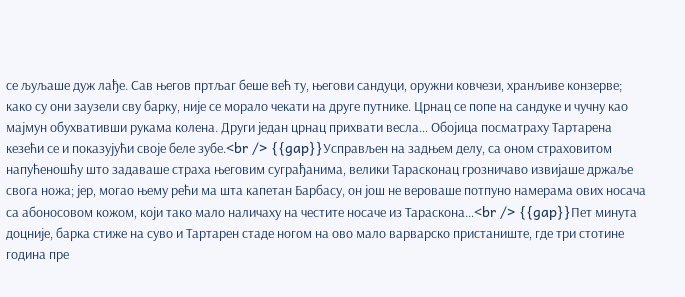се љуљаше дуж лађе. Сав његов пртљаг беше већ ту, његови сандуци, оружни ковчези, хранљиве конзерве; како су они заузели сву барку, није се морало чекати на друге путнике. Црнац се попе на сандуке и чучну као мајмун обухвативши рукама колена. Други један црнац прихвати весла… Обојица посматраху Тартарена кезећи се и показујући своје беле зубе.<br /> {{gap}}Усправљен на задњем делу, са оном страховитом напућеношћу што задаваше страха његовим суграђанима, велики Тарасконац грозничаво извијаше држаље свога ножа; јер, могао њему рећи ма шта капетан Барбасу, он још не вероваше потпуно намерама ових носача са абоносовом кожом, који тако мало наличаху на честите носаче из Тараскона…<br /> {{gap}}Пет минута доцније, барка стиже на суво и Тартарен стаде ногом на ово мало варварско пристаниште, где три стотине година пре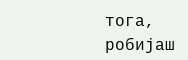тога, робијаш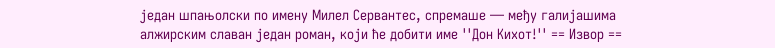један шпањолски по имену Милел Сервантес, спремаше — међу галијашима алжирским славан један роман, који ће добити име ''Дон Кихот!'' == Извор ==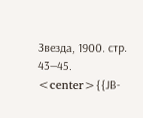Звезда, 1900. стр. 43—45. <center>{{ЈВ-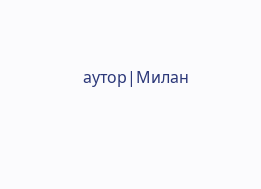аутор|Милан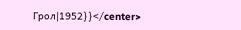Грол|1952}}</center>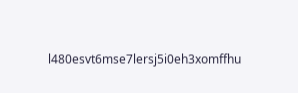l480esvt6mse7lersj5i0eh3xomffhu